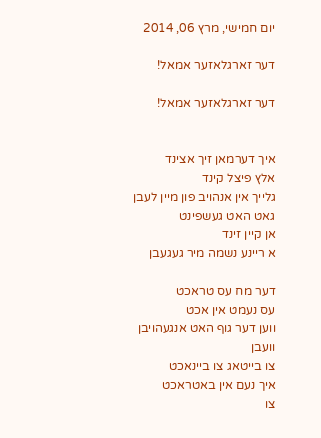יום חמישי, מרץ 06, 2014

דער זארגלאזער אמאל!

דער זארגלאזער אמאל!


איך דערמאן זיך אצינד
אלץ פיצל קינד
גלייך אין אנהויב פון מיין לעבן
גאט האט געשפינט
אן קיין זינד
א ריינע נשמה מיר געגעבן

דער מח עס טראכט
עס נעמט אין אכט
ווען דער גוף האט אנגעהויבן וועבן
צו בייטאג צו ביינאכט
איך נעם אין באטראכט
צו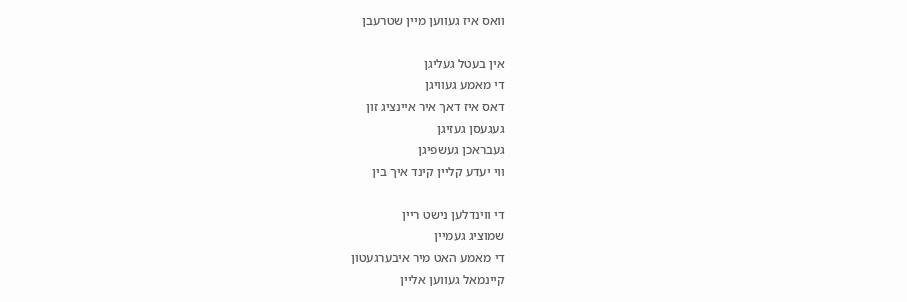וואס איז געווען מיין שטרעבן

אין בעטל געליגן
די מאמע געוויגן
דאס איז דאך איר איינציג זון
געגעסן געזיגן
געבראכן געשפיגן
ווי יעדע קליין קינד איך בין

די ווינדלען נישט ריין
שמוציג געמיין
די מאמע האט מיר איבערגעטון
קיינמאל געווען אליין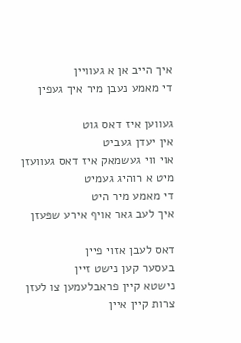איך הייב אן א געוויין
די מאמע נעבן מיר איך געפין

געווען איז דאס גוט
אין יעדן געביט
אוי ווי געשמאק איז דאס געוועזן
מיט א רוהיג געמיט
די מאמע מיר היט
איך לעב גאר אויף אירע שפּעזן

דאס לעבן אזוי פיין
בעסער קען נישט זיין
נישטא קיין פראבלעמען צו לעזן
צרות קיין איין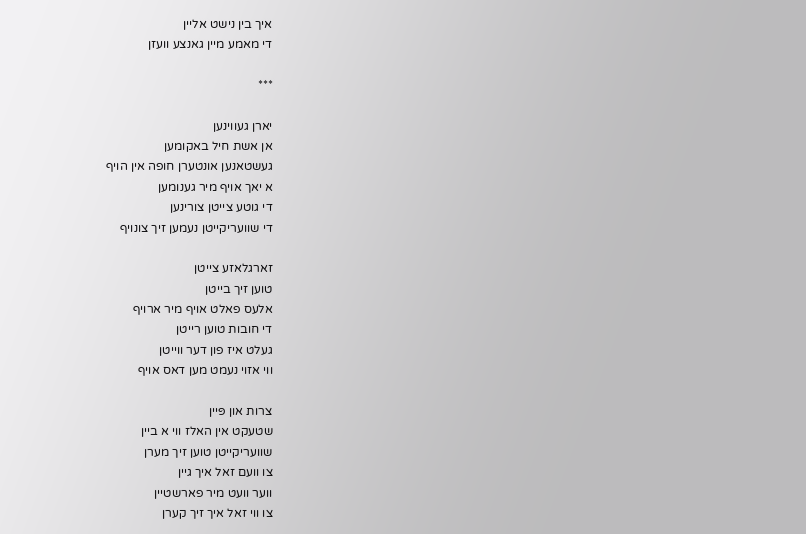איך בין נישט אליין
די מאמע מיין גאנצע וועזן

***

יארן געווינען
אן אשת חיל באקומען
געשטאנען אונטערן חופה אין הויף
א יאך אויף מיר גענומען
די גוטע צייטן צורינען
די שוועריקייטן נעמען זיך צונויף

זארגלאזע צייטן
טוען זיך בייטן
אלעס פאלט אויף מיר ארויף
די חובות טוען רייטן
געלט איז פון דער ווייטן
ווי אזוי נעמט מען דאס אויף

צרות און פּיין
שטעקט אין האלז ווי א ביין
שוועריקייטן טוען זיך מערן
צו וועם זאל איך גיין
ווער וועט מיר פארשטיין
צו ווי זאל איך זיך קערן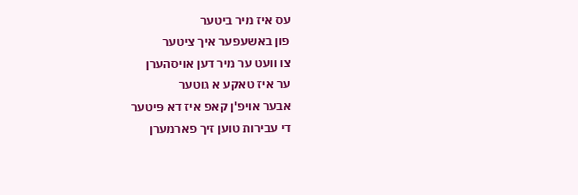עס איז מיר ביטער
פון באשעפער איך ציטער
צו וועט ער מיר דען אויסהערן
ער איז טאקע א גוטער
אבער אויפ'ן קאפ איז דא פּיטער
די עבירות טוען זיך פארמערן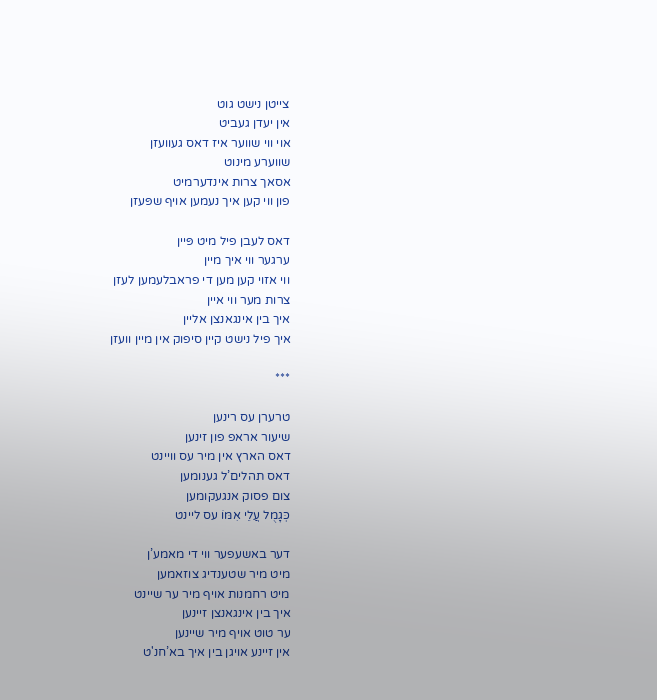צייטן נישט גוט
אין יעדן געביט
אוי ווי שווער איז דאס געוועזן
שווערע מינוט
אסאך צרות אינדערמיט
פון ווי קען איך נעמען אויף שפּעזן

דאס לעבן פיל מיט פּיין
ערגער ווי איך מיין
ווי אזוי קען מען די פראבלעמען לעזן
צרות מער ווי איין
איך בין אינגאנצן אליין
איך פיל נישט קיין סיפוק אין מיין וועזן

***

טרערן עס רינען
שיעור אראפ פון זינען
דאס הארץ אין מיר עס וויינט
דאס תהלים’ל גענומען
צום פסוק אנגעקומען
כְּגָמֻל עֲלֵי אִמּוֹ עס ליינט

דער באשעפער ווי די מאמע’ן
מיט מיר שטענדיג צוזאמען
מיט רחמנות אויף מיר ער שיינט
איך בין אינגאנצן זיינען
ער טוט אויף מיר שיינען
אין זיינע אויגן בין איך בא’חנ'ט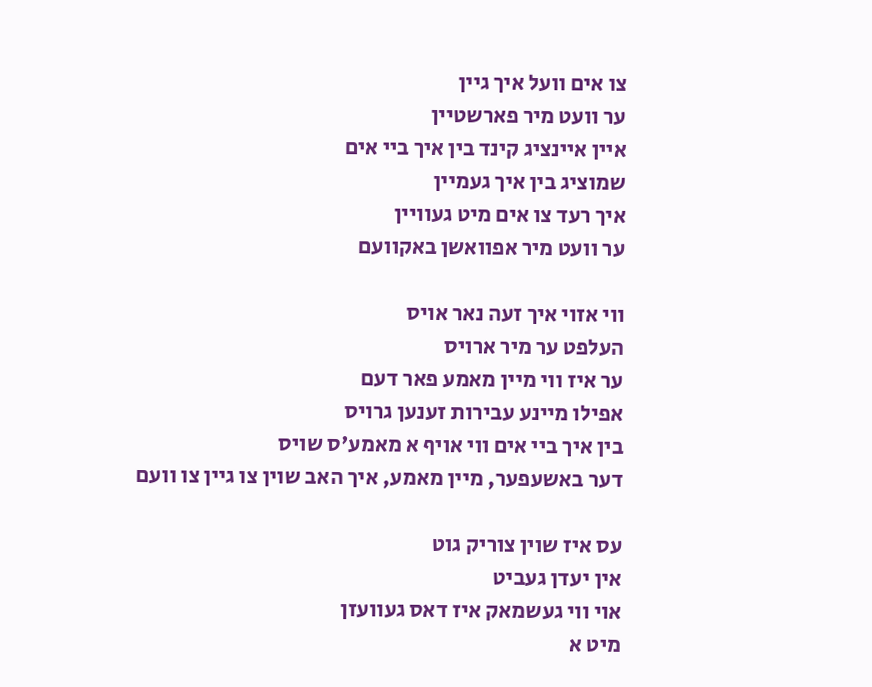צו אים וועל איך גיין
ער וועט מיר פארשטיין
איין איינציג קינד בין איך ביי אים
שמוציג בין איך געמיין
איך רעד צו אים מיט געוויין
ער וועט מיר אפוואשן באקוועם

ווי אזוי איך זעה נאר אויס
העלפט ער מיר ארויס
ער איז ווי מיין מאמע פאר דעם
אפילו מיינע עבירות זענען גרויס
בין איך ביי אים ווי אויף א מאמע'ס שויס
דער באשעפער, מיין מאמע, איך האב שוין צו גיין צו וועם

עס איז שוין צוריק גוט
אין יעדן געביט
אוי ווי געשמאק איז דאס געוועזן
מיט א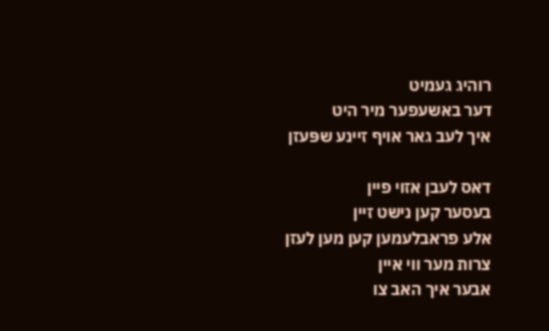רוהיג געמיט
דער באשעפער מיר היט
איך לעב גאר אויף זיינע שפּעזן

דאס לעבן אזוי פיין
בעסער קען נישט זיין
אלע פראבלעמען קען מען לעזן
צרות מער ווי איין
אבער איך האב צו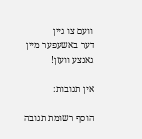וועם צו גיין
דער באשעפער מיין גאנצע וועזן!

אין תגובות:

הוסף רשומת תגובה